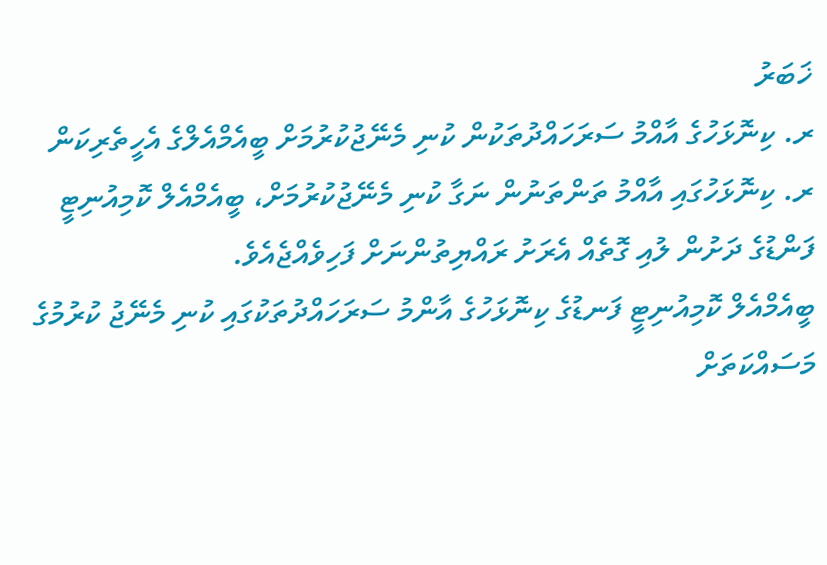ޚަބަރު
ރ. ކިނޮޅަހުގެ އާއްމު ސަރަހައްދުތަކުން ކުނި މެނޭޖުކުރުމަށް ބީއެމްއެލްގެ އެހީތެރިކަން
ރ. ކިނޮޅަހުގައި އާއްމު ތަންތަނުން ނަގާ ކުނި މެނޭޖުކުރުމަށް، ބީއެމްއެލް ކޮމިއުނިޓީ ފަންޑުގެ ދަށުން ލުއި ގޮތެއް އެރަށު ރައްޔިތުންނަށް ފަހިވެއްޖެއެވެ.
ބީއެމްއެލް ކޮމިއުނިޓީ ފަނޑުގެ ކިނޮޅަހުގެ އާންމު ސަރަހައްދުތަކުގައި ކުނި މެނޭޖު ކުރުމުގެ މަސައްކަތަށް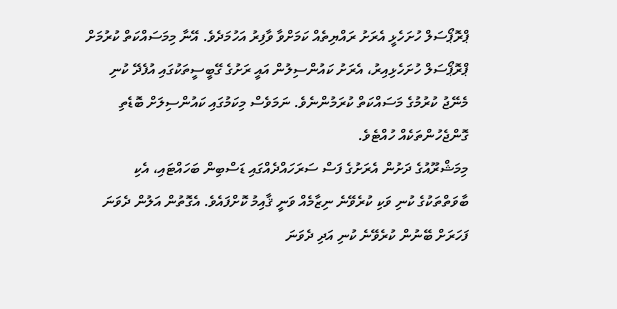ޕްރޮޕޯސަލް ހުށަހެޅީ އެރަށު ރައްޔިތެއް ކަމަށްވާ ވާފިރު އަހުމަދެވެ. އޭނާ މިމަސައްކަތް ކުރުމަށް ޕްރޮޕޯސަލް ހުށަހެޅިއިރު، އެރަށު ކައުންސިލުން އައީ ރަށުގެ ގޭބީސީތަކުގައި އުފެދޭ ކުނި މެނޭޖު ކުރުމުގެ މަސައްކަތް ކުރަމުންނެވެ. ނަމަވެސް މިކަމުގައި ކައުންސިލަށް ބޮޑެތި ގޮންޖެހުންތަކެއް ހުއްޓެވެ.
މިމަޝްރޫއުގެ ދަށުން އެރަށުގެ ފަސް ސަރަހައްދެއްގައި ޑަސްބިން ބަހައްޓައި، އެކި ބާވަތްތަކުގެ ކުނި ވަކި ކުރެވޭނެ ނިޒާމެއް ވަނީ ޤާއިމު ކޮށްފައެވެ. އެގޮތުން އަލުން ދެވަނަ ފަހަރަށް ބޭނުން ކުރެވޭނެ ކުނި އަދި ދެވަނަ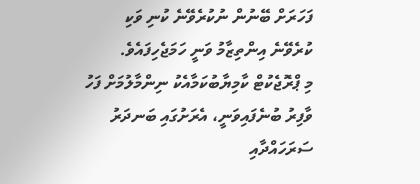ފަހަރަށް ބޭނުން ނުކުރެވޭނެ ކުނި ވަކި ކުރެވޭނެ އިންތިޒާމު ވަނީ ހަމަޖެހިފައެވެ.
މި ޕްރޮޖެކުޓް ކާމިޔާބުކަމާއެކު ނިންމާލުމަށް ފަހު ވާފިރު ބުނެފައިވަނީ، އެރަށުގައި ބަނދަރު ސަރަހައްދާއި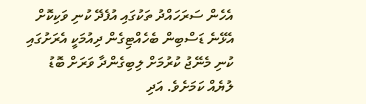އެހެން ސަރަހައްދު ތަކުގައި އުފެދޭ ކުނި ވަކިކޮށް އެޅޭނެ ޑަސްބިން ބެހެއްޓިގެން ދިއުމަކީ އެރަށުގައި ކުނި މެނޭޖު ކުރުމަށް ލިބިގެންދާ ވަރަށް ބޮޑު ލުޔެއް ކަމަށެވެ. އަދި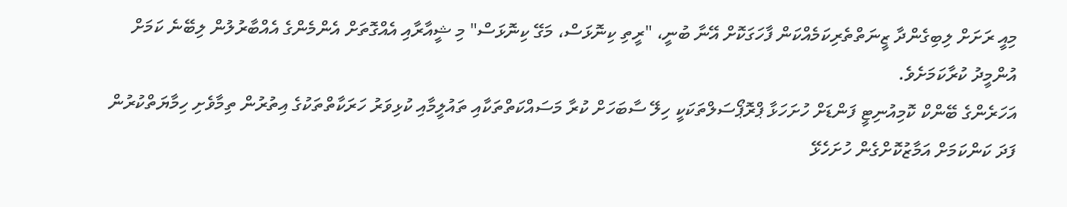މިއީ ރަށަށް ލިބިގެންދާ ޒީނަތްތެރިކަމެއްކަން ފާހަގަކޮށް އޭނާ ބުނީ، "ރީތި ކިނޮޅަސް، މަގޭ ކިނޮޅަސް" މި ޝީއާރާއި އެއްގޮތަށް އެންމެންގެ އެއްބާރުލުން ލިބޭނެ ކަމަށް އުންމީދު ކުރާކަމަށެވެ.
އަހަރެންގެ ބޭންކް ކޮމިއުނިޓީ ފަންޑަށް ހުށަހަޅާ ޕްރޮޕޯސަލްތަކަކީ ހިލޭ ސާބަހަށް ކުރާ މަސައްކަތްތަކާއި ތައުލީމާއި ކުޅިވަރު ހަރަކާތްތަކުގެ އިތުރުން ތިމާވެށި ހިމާޔަތްކުރުން ފަދަ ކަންކަމަށް އަމާޒުކޮށްގެން ހުށަހެޅޭ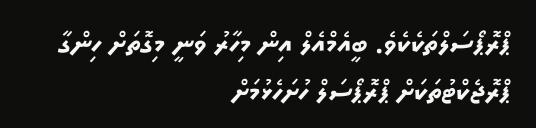ޕްރޮޕޯސަލްތަކެކެވެ. ބީއެމްއެލް އިން މިހާރު ވަނީ މިގޮތަށް ހިންގާ ޕްރޮޖެކްޓުތަކަށް ޕްރޮޕޯސަލް ހުށަހެޅުމަށް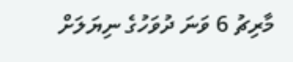މާރިޗު 6 ވަނަ ދުވަހުގެ ނިޔަލަށް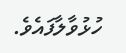ހުޅުވާލާފައެވެ.